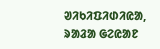ᱣᱤᱠᱤᱯᱤᱰᱤᱭᱟ, ᱨᱟᱲᱟ ᱜᱮᱭᱟᱱ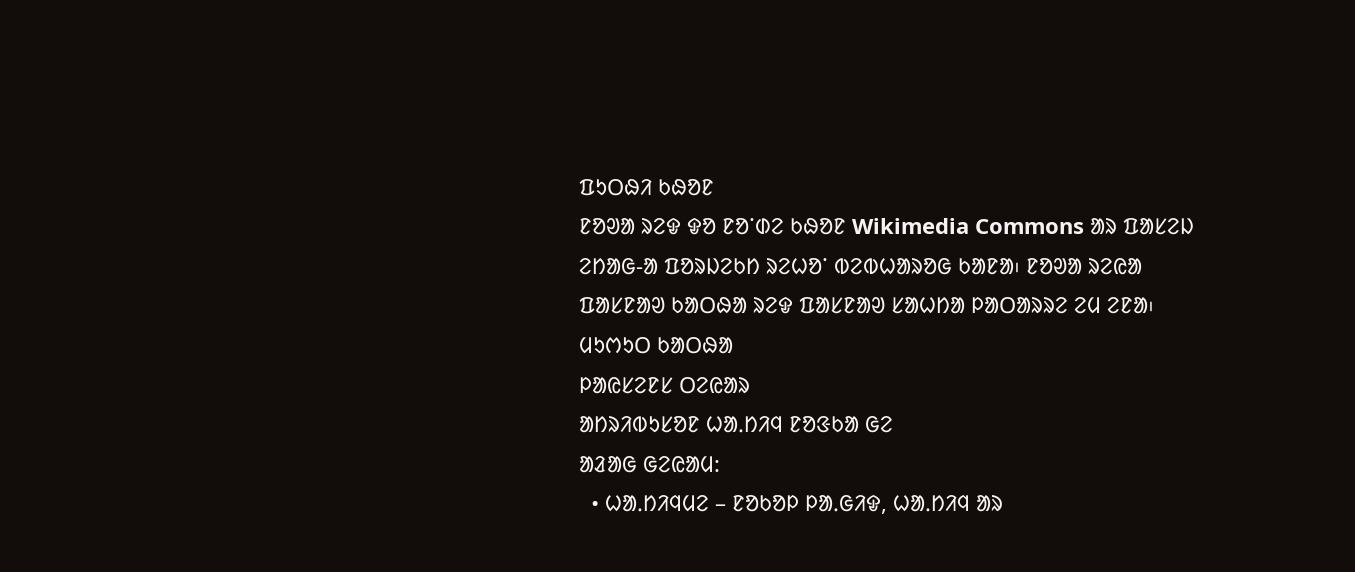ᱯᱩᱛᱷᱤ ᱠᱷᱚᱱ
ᱱᱚᱣᱟ ᱨᱮᱫ ᱫᱚ ᱱᱚᱸᱰᱮ ᱠᱷᱚᱱ Wikimedia Commons ᱟᱨ ᱯᱟᱥᱮᱡ ᱮᱴᱟᱜ-ᱟ ᱯᱚᱨᱡᱮᱠᱴ ᱨᱮᱦᱚᱸ ᱵᱮᱵᱦᱟᱨᱚᱜ ᱠᱟᱱᱟ᱾ ᱱᱚᱣᱟ ᱨᱮᱭᱟ ᱯᱟᱥᱱᱟᱣ ᱠᱟᱛᱷᱟ ᱨᱮᱫ ᱯᱟᱥᱱᱟᱣ ᱥᱟᱦᱴᱟ ᱞᱟᱛᱟᱨᱨᱮ ᱮᱢ ᱮᱱᱟ᱾
ᱢᱩᱬᱩᱛ ᱠᱟᱛᱷᱟ
ᱞᱟᱭᱥᱮᱱᱥ ᱛᱮᱭᱟᱨ
ᱟᱴᱨᱤᱵᱩᱥᱚᱱ ᱦᱟᱹᱴᱤᱧ ᱱᱚᱝᱠᱟ ᱜᱮ
ᱟᱲᱟᱜ ᱜᱮᱭᱟᱢ:
  • ᱦᱟᱹᱴᱤᱧᱢᱮ – ᱱᱚᱠᱚᱞ ᱞᱟᱹᱜᱤᱫ, ᱦᱟᱹᱴᱤᱧ ᱟᱨ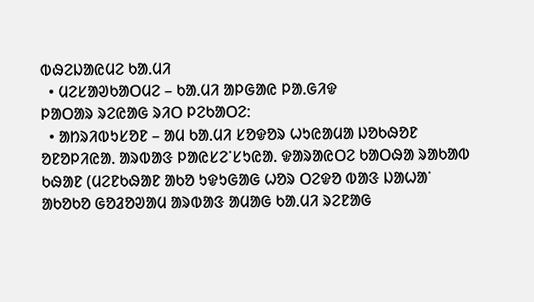ᱵᱷᱮᱡᱟᱭᱢᱮ ᱠᱟᱹᱢᱤ
  • ᱢᱮᱥᱟᱣᱠᱟᱛᱢᱮ – ᱠᱟᱹᱢᱤ ᱟᱞᱜᱟᱭ ᱞᱟᱹᱜᱤᱫ
ᱞᱟᱛᱟᱨ ᱨᱮᱭᱟᱜ ᱨᱤᱛ ᱞᱮᱠᱟᱛᱮ:
  • ᱟᱴᱨᱤᱵᱩᱥᱚᱱ – ᱟᱢ ᱠᱟᱹᱢᱤ ᱥᱚᱫᱚᱨ ᱦᱩᱭᱟᱢᱟ ᱡᱚᱠᱷᱚᱱ ᱚᱱᱚᱞᱤᱭᱟᱹ ᱟᱨᱵᱟᱝ ᱞᱟᱭᱥᱮᱸᱥᱩᱭᱟᱹ ᱫᱟᱨᱟᱭᱛᱮ ᱠᱟᱛᱷᱟ ᱨᱟᱠᱟᱵ ᱠᱷᱟᱱ (ᱢᱮᱱᱠᱷᱟᱱ ᱟᱠᱚ ᱩᱫᱩᱜᱟᱜ ᱦᱚᱨ ᱛᱮᱫᱚ ᱵᱟᱝ ᱡᱟᱦᱟᱸ ᱟᱠᱚᱠᱚ ᱜᱚᱲᱚᱣᱟᱢ ᱟᱨᱵᱟᱝ ᱟᱢᱟᱜ ᱠᱟᱹᱢᱤ ᱨᱮᱱᱟᱜ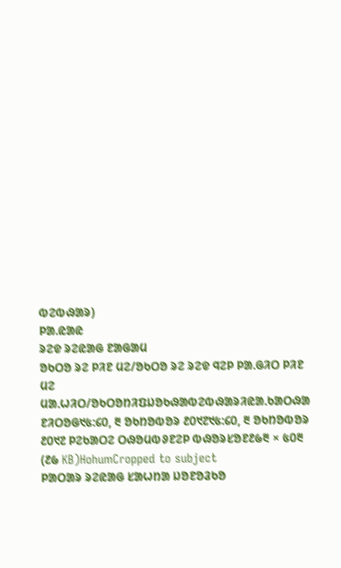ᱵᱮᱵᱷᱟᱨ)
ᱞᱟ.ᱭᱟᱭ
ᱨᱮᱫ ᱨᱮᱭᱟᱜ ᱱᱟᱜᱟᱢ
ᱚᱠᱛᱚ ᱨᱮ ᱞᱤᱱ ᱢᱮ/ᱚᱠᱛᱚ ᱨᱮ ᱨᱮᱫ ᱧᱮᱞ ᱞᱟᱹᱜᱤᱛ ᱞᱤᱱ ᱢᱮ
ᱢᱟᱹᱦᱤᱛ/ᱚᱠᱛᱚᱴᱤᱯᱡᱚᱠᱷᱟᱵᱮᱵᱷᱟᱨᱤᱭᱟᱹᱠᱟᱛᱷᱟ
ᱱᱤᱛᱚᱜ᱑᱕:᱔᱐, ᱓ ᱚᱠᱴᱚᱵᱚᱨ ᱒᱐᱑᱗᱑᱕:᱔᱐, ᱓ ᱚᱠᱴᱚᱵᱚᱨ ᱒᱐᱑᱗ ᱞᱮᱠᱟᱛᱮ ᱛᱷᱚᱢᱵᱽᱱᱮᱞ ᱵᱷᱚᱨᱥᱚᱱ᱒᱙᱓ × ᱕᱐᱓ (᱒᱙ KB)HohumCropped to subject
ᱞᱟᱛᱟᱨ ᱨᱮᱭᱟᱜ ᱥᱟᱦᱴᱟ ᱡᱚᱱᱚᱲᱠᱚ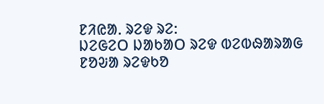ᱱᱤᱭᱟᱹ ᱨᱮᱫ ᱨᱮ:
ᱡᱮᱜᱮᱛ ᱡᱟᱠᱟᱛ ᱨᱮᱫ ᱵᱮᱵᱷᱟᱨᱟᱜ
ᱱᱚᱶᱟ ᱨᱮᱫᱠᱚ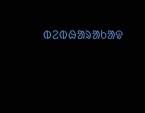ᱵᱮᱵᱷᱟᱨᱟᱠᱟᱫ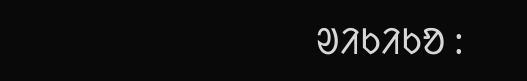ᱣᱤᱠᱤᱠᱚ :